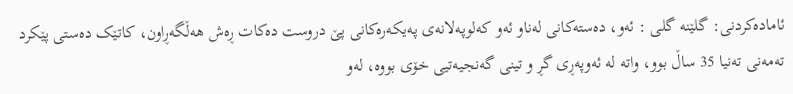ئامادەکردنی: گلێنە گلى : ئەو، دەستەکانی لەناو ئەو کەلوپەلانەی پەیکەرەکانی پێ دروست دەکات ڕەش هەڵگەڕاون، کاتێک دەستی پێکرد تەمەنی تەنیا 35 ساڵ بوو، واتە لە ئەوپەڕی گڕ و تینی گەنجیەتیی خۆی بووە، لەو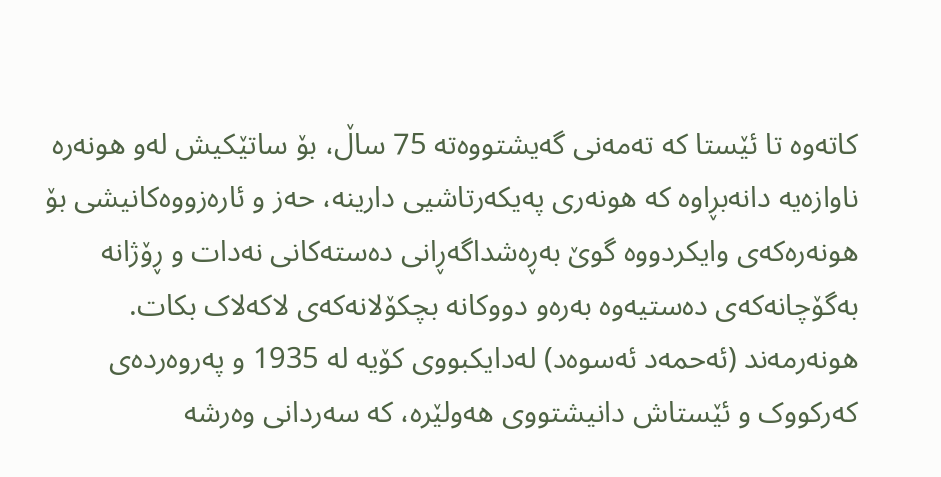کاتەوە تا ئێستا کە تەمەنی گەیشتووەتە 75 ساڵ، بۆ ساتێکیش لەو هونەرە ناوازەیە دانەبڕاوە کە هونەری پەیکەرتاشیی دارینە، حەز و ئارەزووەکانیشی بۆ هونەرەکەی وایکردووە گوێ بەڕەشداگەڕانی دەستەکانی نەدات و ڕۆژانە بەگۆچانەکەی دەستیەوە بەرەو دووکانە بچکۆلانەکەی لاکەلاک بکات.
هونەرمەند (ئەحمەد ئەسوەد) لەدایکبووی کۆیە لە 1935 و پەروەردەی کەرکووک و ئێستاش دانیشتووی هەولێرە، کە سەردانی وەرشە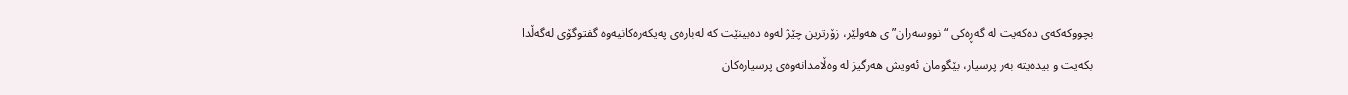بچووکەکەی دەکەیت لە گەڕەکی “نووسەران”ی هەولێر، زۆرترین چێژ لەوە دەبینێت کە لەبارەی پەیکەرەکانیەوە گفتوگۆی لەگەڵدا بکەیت و بیدەیتە بەر پرسیار، بێگومان ئەویش هەرگیز لە وەڵامدانەوەی پرسیارەکان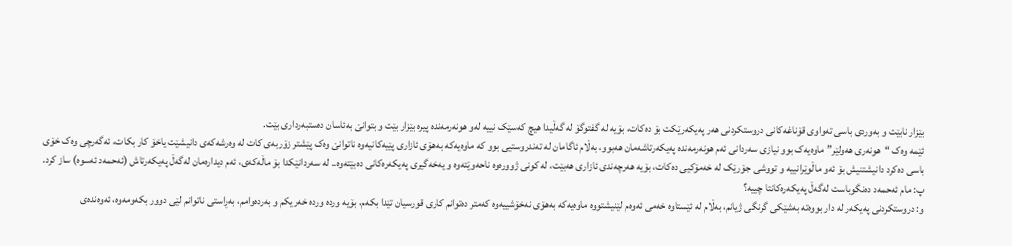بێزار نابێت و بەوردی باسی تەواوی قۆناغەکانی دروستکردنی هەر پەیکەرێکت بۆ دەکات، بۆیە لە گفتوگۆ لە گەڵیدا هیچ کەسێک نییە لەو هونەرمەندە پیرە بێزار بێت و بتوانێ بەئاسان دەستبەرداری بێت.
ئێمە وەک “هونەری هەولێر” ماوەیەک بوو نیازی سەردانی ئەم هونەرمەندە پەیکەرتاشەمان هەبوو، بەڵام ئاگامان لە تەندروستیی بوو کە ماوەیەکە بەهۆی ئازاری پێیەکانیەوە ناتوانێ وەک پێشتر زۆربەی کات لە وەرشەکەی دانیشێت یاخۆ کار بکات، ئەگەرچی وەک خۆی باسی دەکرد دانیشتنیش بۆ ئەو ماڵوێرانییە و تووشی جۆرێک لە خەمۆکیی دەکات، بۆیە هەرچەندی ئازاری هەبێت، لە کونی ژوورەوە ناحەوێتەوە و یەخەگیری پەیکەرەکانی دەبێتەوە.. لە سەردانێکدا بۆ ماڵەکەی، ئەم دیدارەمان لەگەڵ پەیکەرتاش (ئەحمەد ئەسوە) ساز کرد.
پ: مام ئەحمەد دەنگوباست لەگەڵ پەیکەرەکانتا چییە؟
و: دروستکردنی پەیکەر لە دار بووەتە بەشێکی گرنگی ژیانم، بەڵام لە ئێستاوە خەمی ئەوەم لێنیشتووە ماوەیەکە بەهۆی نەخۆشییەوە کەمتر دەتوانم کاری قورسیان تێدا بکەم، بۆیە وردە وردە خەریکم و بەردەوامم، بەڕاستی ناتوانم لێی دوور بکەومەوە، ئەوەندەی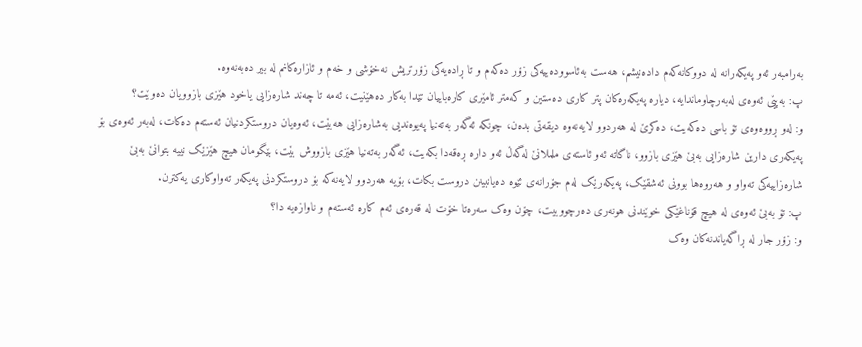بەرامبەر ئەو پەیکەرانە لە دووکانەکەم دادەنیشم، هەست بەئاسوودەییەکی زۆر دەکەم و تا ڕادەیەکی زۆرتریش نەخۆشی و خەم و ئازارەکانم لە بیر دەبەنەوە.
پ: بەپێی ئەوەی لەبەرچاوماندایە، دیارە پەیکەرەکان پتر کاری دەستین و کەمتر ئامێری کارەباییان تێدا بەکار دەهێنیت، ئەمە تا چەند شارەزایی یاخود هێزی بازوویان دەوێت؟
و: لەو ڕووەوەی تۆ باسی دەکەیت، دەکرێ لە هەردوو لایەنەوە دیقەتی بدەن، چونکە ئەگەر بەتەنیا پەیوەندیی بەشارەزایی هەبێت، ئەوەیان دروستکردنیان ئەستەم دەکات، لەبەر ئەوەی بۆ پەیکەری دارین شارەزایی بەبێ هێزی بازوو، ناگاتە ئەو ئاستەی ململانێ لەگەڵ ئەو دارە ڕەقەدا بکەیت، ئەگەر بەتەنیا هێزی بازووش بێت، بێگومان هیچ هێزێک نییە بتوانێ بەبێ شارەزاییەکی تەواو و هەروەها بوونی ئەشقێک، پەیکەرێک لەم جۆرانەی ئێوە دەیانبینن دروست بکات، بۆیە هەردوو لایەنەکە بۆ دروستکردنی پەیکەر تەواوکاری یەکترن.
پ: تۆ بەبێ ئەوەی لە هیچ قۆناغێکی خوێندنی هونەری دەرچووبیت، چۆن وەک سەرەتا خۆت لە قەرەی ئەم کارە ئەستەم و ناوازەیە دا؟
و: زۆر جار لە ڕاگەیاندنەکان وەک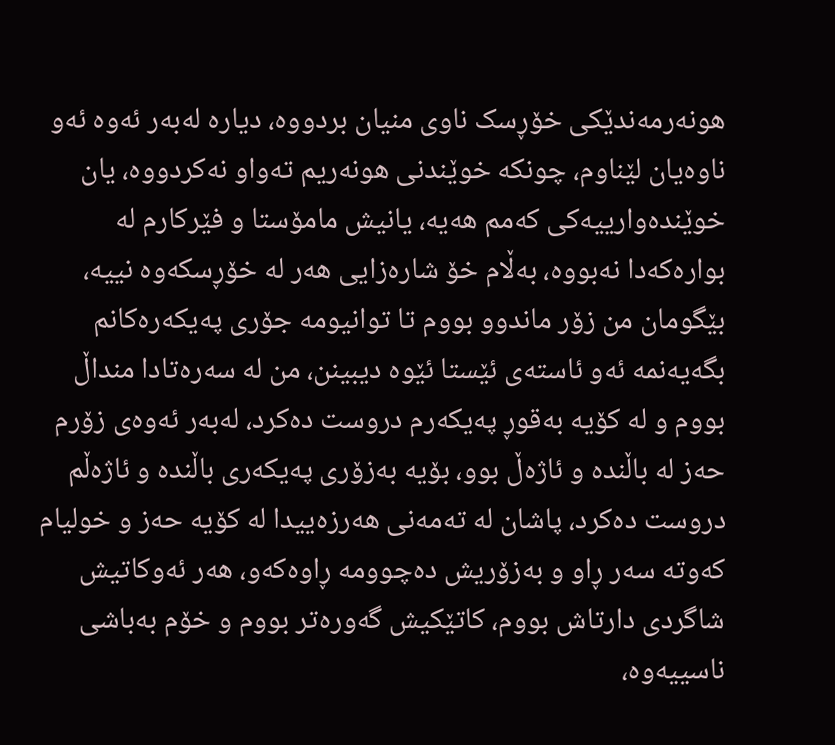هونەرمەندێکی خۆڕسک ناوی منیان بردووە، دیارە لەبەر ئەوە ئەو ناوەیان لێناوم، چونکە خوێندنی هونەریم تەواو نەکردووە، یان خوێندەوارییەکی کەمم هەیە، یانیش مامۆستا و فێرکارم لە بوارەکەدا نەبووە، بەڵام خۆ شارەزایی هەر لە خۆڕسکەوە نییە، بێگومان من زۆر ماندوو بووم تا توانیومە جۆری پەیکەرەکانم بگەیەنمە ئەو ئاستەی ئێستا ئێوە دیبینن، من لە سەرەتادا منداڵ بووم و لە کۆیە بەقوڕ پەیکەرم دروست دەکرد، لەبەر ئەوەی زۆرم حەز لە باڵندە و ئاژەڵ بوو، بۆیە بەزۆری پەیکەری باڵندە و ئاژەڵم دروست دەکرد، پاشان لە تەمەنی هەرزەییدا لە کۆیە حەز و خولیام کەوتە سەر ڕاو و بەزۆریش دەچوومە ڕاوەکەو، هەر ئەوکاتیش شاگردی دارتاش بووم، کاتێکیش گەورەتر بووم و خۆم بەباشی ناسییەوە،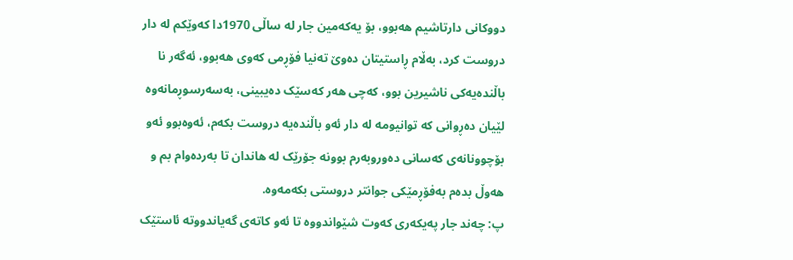دووکانی دارتاشیم هەبوو، بۆ یەکەمین جار لە ساڵی 1970دا کەوێکم لە دار دروست کرد، بەڵام ڕاستیتان دەوێ تەنیا فۆڕمی کەوی هەبوو، ئەگەر نا باڵندەیەکی ناشیرین بوو، کەچی هەر کەسێک دەیبینی، بەسەرسوڕمانەوە لێیان دەڕوانی کە توانیومە لە دار ئەو باڵندەیە دروست بکەم، ئەوەبوو ئەو بۆچوونانەی کەسانی دەوروبەرم بوونە جۆرێک لە هاندان تا بەردەوام بم و هەوڵ بدەم بەفۆڕمێکی جوانتر دروستی بکەمەوە.
پ: چەند جار پەیکەری کەوت شێواندووە تا ئەو کاتەی گەیاندووتە ئاستێک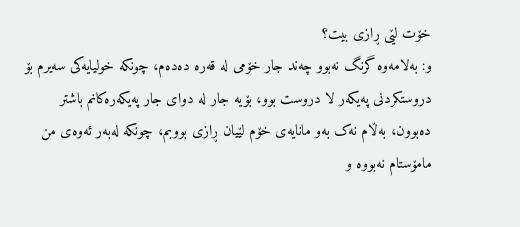خۆت لێی ڕازی بیت؟
و: بەلامەوە گرنگ نەبوو چەند جار خۆمی لە قەرە دەدەم، چونکە خولیایەکی سەیرم بۆ دروستکردنی پەیکەر لا دروست بوو، بۆیە جار لە دوای جار پەیکەرەکانم باشتر دەبوون، بەڵام نەک بەو مانایەی خۆم لێیان ڕازی بووبم، چونکە لەبەر ئەوەی من مامۆستام نەبووە و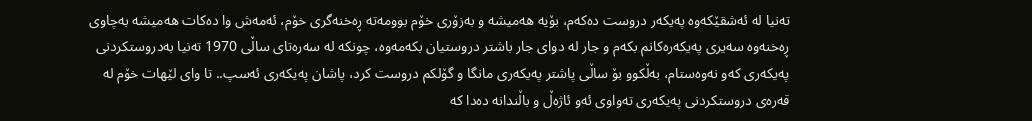تەنیا لە ئەشقێکەوە پەیکەر دروست دەکەم، بۆیە هەمیشە و بەزۆری خۆم بوومەتە ڕەخنەگری خۆم، ئەمەش وا دەکات هەمیشە بەچاوی ڕەخنەوە سەیری پەیکەرەکانم بکەم و جار لە دوای جار باشتر دروستیان بکەمەوە، چونکە لە سەرەتای ساڵی 1970 تەنیا بەدروستکردنی پەیکەری کەو نەوەستام، بەڵکوو بۆ ساڵی پاشتر پەیکەری مانگا و گۆلکم دروست کرد، پاشان پەیکەری ئەسپ.. تا وای لێهات خۆم لە قەرەی دروستکردنی پەیکەری تەواوی ئەو ئاژەڵ و باڵندانە دەدا کە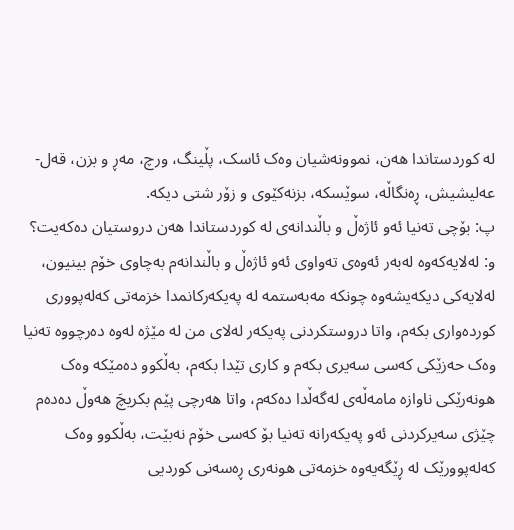لە کوردستاندا هەن، نموونەشیان وەک ئاسک، پڵینگ، ورچ، مەڕ و بزن، قەل-عەلیشیش، ڕەنگاڵە، سوێسکە، بزنەکێوی و زۆر شتی دیکە.
پ: بۆچی تەنیا ئەو ئاژەڵ و باڵندانەی لە کوردستاندا هەن دروستیان دەکەیت؟
و: لەلایەکەوە لەبەر ئەوەی تەواوی ئەو ئاژەڵ و باڵندانەم بەچاوی خۆم بینیون، لەلایەکی دیکەیشەوە چونکە مەبەستمە لە پەیکەرکانمدا خزمەتی کەلەپووری کوردەواری بکەم، واتا دروستکردنی پەیکەر لەلای من لە مێژە لەوە دەرچووە تەنیا وەک حەزێکی کەسی سەیری بکەم و کاری تێدا بکەم، بەڵکوو دەمێکە وەک هونەرێکی ناوازە مامەڵەی لەگەڵدا دەکەم، واتا هەرچی پێم بکریچَ هەوڵ دەدەم چێژی سەیرکردنی ئەو پەیکەرانە تەنیا بۆ کەسی خۆم نەبێت، بەڵکوو وەک کەلەپوورێک لە ڕێگەیەوە خزمەتی هونەری ڕەسەنی کوردیی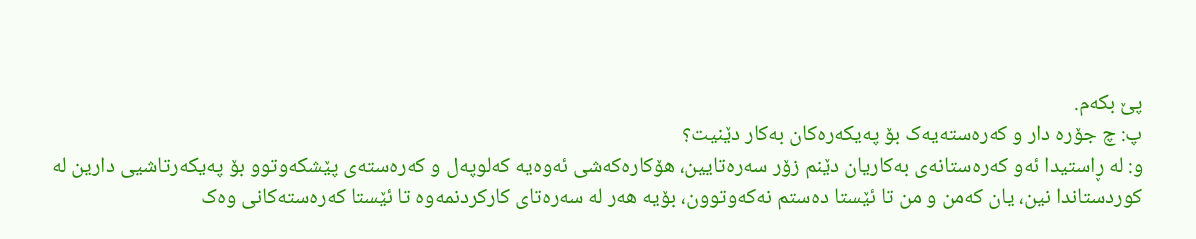پێ بکەم.
پ: چ جۆرە دار و کەرەستەیەک بۆ پەیکەرەکان بەکار دێنیت؟
و: لە ڕاستیدا ئەو کەرەستانەی بەکاریان دێنم زۆر سەرەتایین، هۆکارەکەشی ئەوەیە کەلوپەل و کەرەستەی پێشکەوتوو بۆ پەیکەرتاشیی دارین لە کوردستاندا نین، یان کەمن و من تا ئێستا دەستم نەکەوتوون، بۆیە هەر لە سەرەتای کارکردنمەوە تا ئێستا کەرەستەکانی وەک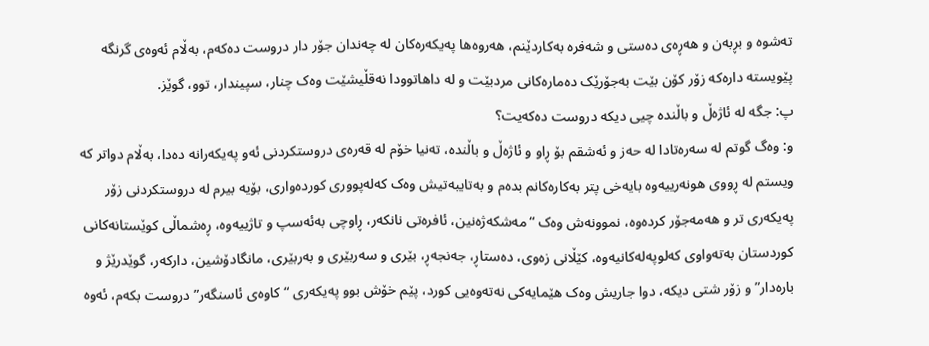تەشوە و بڕبەن و هەڕەی دەستی و شەفرە بەکاردێنم، هەروەها پەیکەرەکان لە چەندان جۆر دار دروست دەکەم، بەڵام ئەوەی گرنگە پێویستە دارەکە زۆر کۆن بێت بەجۆرێک دەمارەکانی مردبێت و لە داهاتوودا نەقڵیشێت وەک چنار، سپیندار، توو، گوێز.
پ: جگە لە ئاژەڵ و باڵندە چیی دیکە دروست دەکەیت؟
و: وەگ گوتم لە سەرەتادا لە حەز و ئەشقم بۆ ڕاو و ئاژەڵ و باڵندە، تەنیا خۆم لە قەرەی دروستکردنی ئەو پەیکەرانە دەدا، بەڵام دواتر کە ویستم لە ڕووی هونەرییەوە بایەخی پتر بەکارەکانم بدەم و بەتایبەتیش وەک کەلەپووری کوردەواری، بۆیە بیرم لە دروستکردنی زۆر پەیکەری تر و هەمەجۆر کردەوە، نموونەش وەک “مەشکەژەنین، ئافرەتی نانکەر، ڕاوچی بەئەسپ و تاژییەوە، ڕەشماڵی کوێستانەکانی کوردستان بەتەواوی کەلوپەلەکانیەوە، کێڵانی زەوی، دەستاڕ، جەنجەڕ، بێری و سەربێری و بەربێری، مانگادۆشین، دارکەر، گوێدرێژ و بارەدار” و زۆر شتی دیکە، دوا جاریش وەک هێمایەکی نەتەوەیی کورد، پێم خۆش بوو پەیکەری “کاوەی ئاسنگەر” دروست بکەم، ئەوە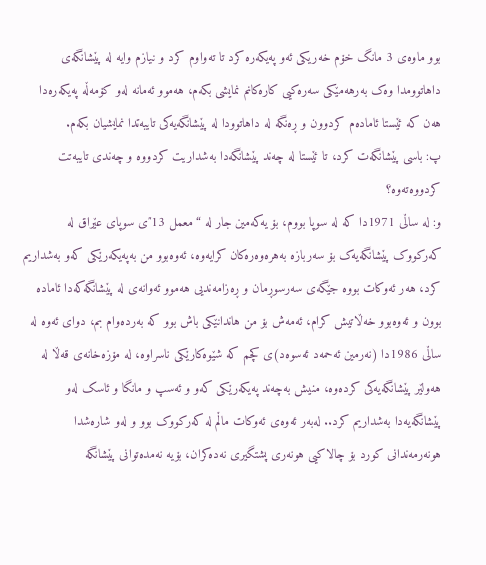بوو ماوەی 3 مانگ خۆم خەریکی ئەو پەیکەرە کرد تا تەواوم کرد و نیازم وایە لە پێشانگەی داهاتوومدا وەک بەرهەمێکی سەرەکیی کارەکانم نمایشی بکەم، هەموو ئەمانە لەو کۆمەڵە پەیکەرەدا هەن کە ئێستا ئامادەم کردوون و ڕەنگە لە داهاتوودا لە پێشانگەیەکی تایبەتدا نمایشیان بکەم.
پ: باسی پێشانگەت کرد، تا ئێستا لە چەند پێشانگەدا بەشداریت کردووە و چەندی تایبەتت کردووەتەوە؟
و: لە ساڵی 1971دا کە لە سوپا بووم، بۆ یەکەمین جار لە “معمل 13″ی سوپای عێراق لە کەرکووک پێشانگەیەک بۆ سەربازە بەهرەوەرەکان کرایەوە، ئەوەبوو من بەپەیکەرێکی کەو بەشداریم کرد، هەر ئەوکات بووە جێگەی سەرسوڕمان و ڕەزامەندیی هەموو ئەوانەی لە پێشانگەکەدا ئامادە بوون و ئەوەبوو خەڵاتیش کرام، ئەمەش بۆ من هاندانێکی باش بوو کە بەردەوام بم، دوای ئەوە لە ساڵی 1986دا (نەرمین ئەحمەد ئەسوەد)ی کچم کە شێوەکارێکی ناسراوە، لە مۆزەخانەی قەڵا لە هەولێر پێشانگەیەکی کردەوە، منیش بەچەند پەیکەرێکی کەو و ئەسپ و مانگا و ئاسک لەو پێشانگەیەدا بەشداریم کرد.. لەبەر ئەوەی ئەوکات ماڵم لە کەرکووک بوو و لەو شارەشدا هونەرمەندانی کورد بۆ چالاکیی هونەری پشتگیری نەدەکران، بۆیە نەمدەتوانی پێشانگە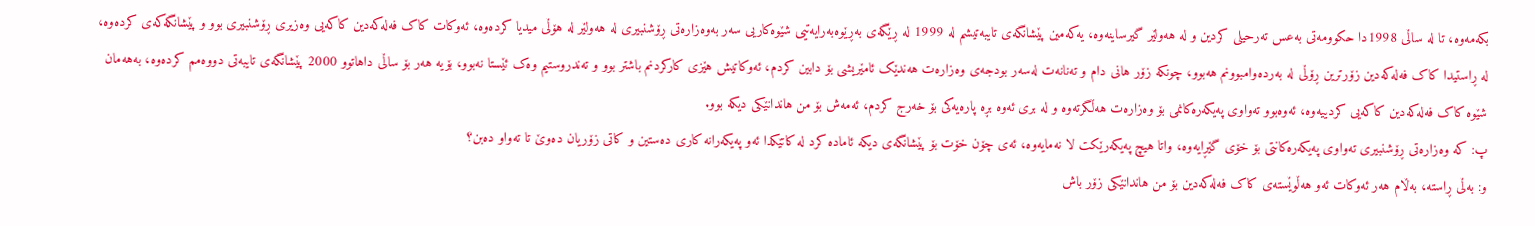بکەمەوە، تا لە ساڵی 1998دا حکوومەتی بەعس تەرحیلی کردین و لە هەولێر گیرساینەوە، یەکەمین پێشانگەی تایبەتیشم لە 1999 لە ڕێگەی بەڕێوەبەرایەتیی شێوەکاریی سەر بەوەزارەتی ڕۆشنبیری لە هەولێر لە هۆڵی میدیا کردەوە، ئەوکات کاک فەلەکەدین کاکەیی وەزیری ڕۆشنبیری بوو و پێشانگەکەی کردەوە، لە ڕاستیدا کاک فەلەکەدین زۆرترین ڕۆڵی لە بەردەوامبوونم هەبوو، چونکە زۆر هانی دام و تەنانەت لەسەر بودجەی وەزارەت هەندێک ئامێریشی بۆ دابین کردم، ئەوکاتیش هێزی کارکردنم باشتر بوو و تەندروستیم وەک ئێستا نەبوو، بۆیە هەر بۆ ساڵی داهاتوو 2000 پێشانگەی تایبەتی دووەمم کردەوە، بەهەمان شێوە کاک فەلەکەدین کاکەیی کردییەوە، ئەوەبوو تەواوی پەیکەرەکانمی بۆ وەزارەت هەڵگرتەوە و لە بری ئەوە بڕە پارەیەکی بۆ خەرج کردم، ئەمەش بۆ من هاندانێکی دیکە بوو.
پ: کە وەزارەتی ڕۆشنبیری تەواوی پەیکەرەکانتی بۆ خۆی گێڕایەوە، واتا هیچ پەیکەرێکت لا نەمایەوە، ئەی چۆن خۆت بۆ پێشانگەی دیکە ئامادە کرد لە کاتێکدا ئەو پەیکەرانە کاری دەستین و کاتی زۆریان دەوێ تا تەواو دەبن؟
و: بەڵی ڕاستە، بەڵام هەر ئەوکات ئەو هەڵوێستەی کاک فەلەکەدین بۆ من هاندانێکی زۆر باش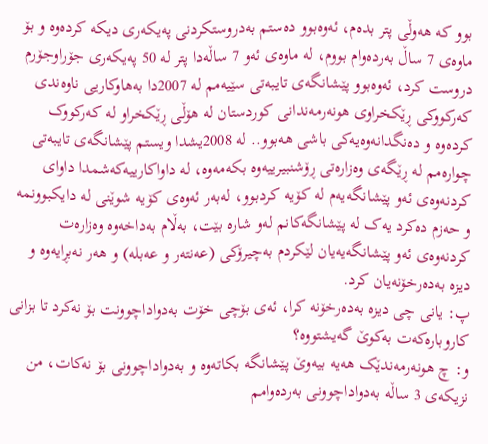بوو کە هەوڵی پتر بدەم، ئەوەبوو دەستم بەدروستکردنی پەیکەری دیکە کردەوە و بۆ ماوەی 7 ساڵ بەردەوام بووم، لە ماوەی ئەو 7 ساڵەدا پتر لە 50 پەیکەری جۆراوجۆرم دروست کرد، ئەوەبوو پێشانگەی تایبەتی سێیەمم لە 2007دا بەهاوکاریی ناوەندی کەرکووکی ڕێکخراوی هونەرمەندانی کوردستان لە هۆڵی ڕێکخراو لە کەرکووک کردەوە و دەنگدانەوەیەکی باشی هەبوو.. لە 2008یشدا ویستم پێشانگەی تایبەتی چوارەمم لە ڕێگەی وەزارەتی ڕۆشنبیرییەوە بکەمەوە، لە داواکارییەکەشمدا داوای کردنەوەی ئەو پێشانگەیەم لە کۆیە کردبوو، لەبەر ئەوەی کۆیە شوێنی لە دایکبوونمە و حەزم دەکرد یەک لە پێشانگەکانم لەو شارە بێت، بەڵام بەداخەوە وەزارەت کردنەوەی ئەو پێشانگەیەیان لێکردم بەچیرۆکی (عەنتەر و عەبلە) و هەر نەبڕایەوە و دیزە بەدەرخۆنەیان کرد.
پ: یانی چی دیزە بەدەرخۆنە کرا، ئەی بۆچی خۆت بەدواداچوونت بۆ نەکرد تا بزانی کاروبارەکەت بەکوێ گەیشتووە؟
و: چ هونەرمەندێک هەیە بیەوێ پێشانگە بکاتەوە و بەدواداچوونی بۆ نەکات، من نزیکەی 3 ساڵە بەدواداچوونی بەردەوامم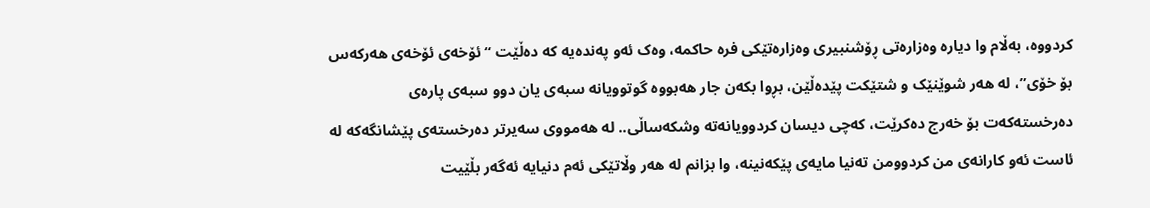کردووە، بەڵام وا دیارە وەزارەتی ڕۆشنبیری وەزارەتێکی فرە حاکمە، وەک ئەو پەندەیە کە دەڵێت “ئۆخەی ئۆخەی هەرکەس بۆ خۆی”، لە هەر شوێنێک و شتێکت پێدەڵێن، بڕوا بکەن جار هەبووە گوتوویانە سبەی یان دوو سبەی پارەی دەرخستەکەت بۆ خەرج دەکرێت، کەچی دیسان کردوویانەتە وشکەساڵی.. لە هەمووی سەیرتر دەرخستەی پێشانگەکە لە ئاست ئەو کارانەی من کردوومن تەنیا مایەی پێکەنینە، وا بزانم لە هەر وڵاتێکی ئەم دنیایە ئەگەر بڵێیت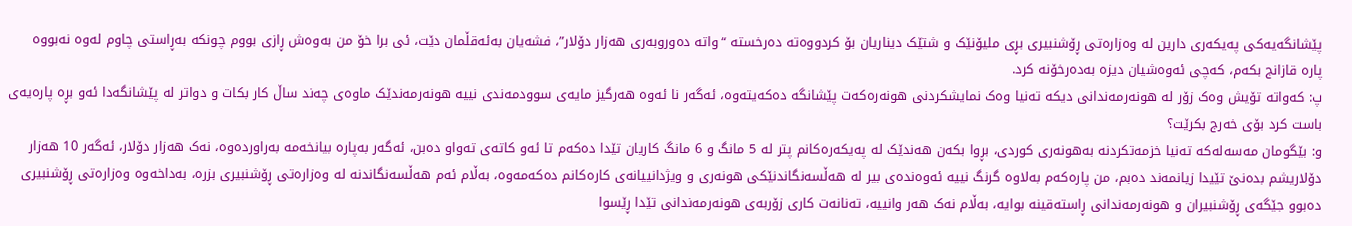پێشانگەیەکی پەیکەری دارین لە وەزارەتی ڕۆشنبیری بڕی ملیۆنێک و شتێک دیناریان بۆ کردووەتە دەرخستە “واتە دەوروبەری هەزار دۆلار”، فشەیان بەئەقڵمان دێت، ئی برا خۆ من بەوەش ڕازی بووم چونکە بەڕاستی چاوم لەوە نەبووە پارە قازانج بکەم، کەچی ئەوەشیان دیزە بەدەرخۆنە کرد.
پ: کەواتە تۆیش وەک زۆر لە هونەرمەندانی دیکە تەنیا وەک نمایشکردنی هونەرەکەت پێشانگە دەکەیتەوە، ئەگەر نا ئەوە هەرگیز مایەی سوودمەندی نییە هونەرمەندێک ماوەی چەند ساڵ کار بکات و دواتر لە پێشانگەدا ئەو بڕە پارەیەی باست کرد بۆی خەرج بکرێت؟
و: بێگومان مەسەلەکە تەنیا خزمەتکردنە بەهونەری کوردی، بڕوا بکەن هەندێک لە پەیکەرەکانم پتر لە 5 مانگ و 6 مانگ کاریان تێدا دەکەم تا ئەو کاتەی تەواو دەبن، ئەگەر بەپارە بیانخەمە بەراوردەوە، نەک هەزار دۆلار، ئەگەر 10 هەزار دۆلاریشم بدەنێ تێیدا زیانمەند دەبم، من پارەکەم بەلاوە گرنگ نییە ئەوەندەی بیر لە هەڵسەنگاندنێکی هونەری و ویژدانییانەی کارەکانم دەکەمەوە، بەڵام ئەم هەڵسەنگاندنە لە وەزارەتی ڕۆشنبیری بزرە، بەداخەوە وەزارەتی ڕۆشنبیری دەبوو جێگەی ڕۆشنبیران و هونەرمەندانی ڕاستەقینە بوایە، بەڵام نەک هەر وانییە، تەنانەت کاری زۆربەی هونەرمەندانی تێدا ڕێسوا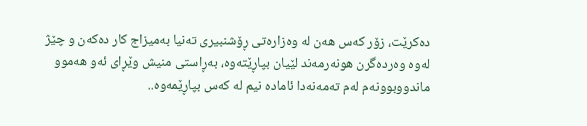دەکرێت، زۆر کەس هەن لە وەزارەتی ڕۆشنبیری تەنیا بەمیزاج کار دەکەن و چێژ لەوە وەردەگرن هونەرمەند لێیان بپاڕێتەوە، بەڕاستی منیش وێڕای ئەو هەموو ماندووبوونەم لەم تەمەنەدا ئامادە نیم لە کەس بپاڕێمەوە..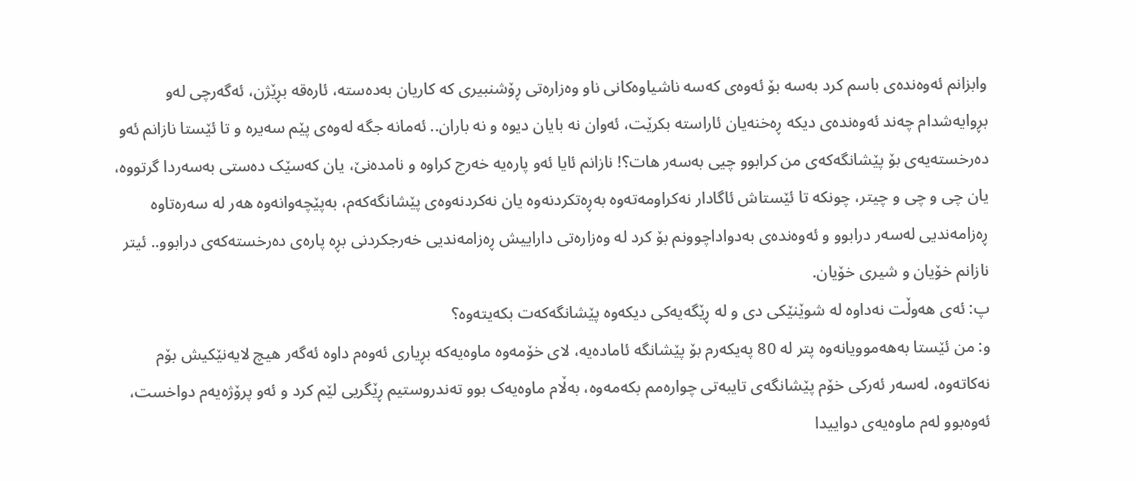وابزانم ئەوەندەی باسم کرد بەسە بۆ ئەوەی کەسە ناشیاوەکانی ناو وەزارەتی ڕۆشنبیری کە کاریان بەدەستە، ئارەقە بڕێژن، ئەگەرچی لەو بڕوایەشدام چەند ئەوەندەی دیکە ڕەخنەیان ئاراستە بکرێت، ئەوان نە بایان دیوە و نە باران.. ئەمانە جگە لەوەی پێم سەیرە و تا ئێستا نازانم ئەو دەرخستەیەی بۆ پێشانگەکەی من کرابوو چیی بەسەر هات؟! نازانم ئایا ئەو پارەیە خەرج کراوە و نامدەنێ، یان کەسێک دەستی بەسەردا گرتووە، یان چی و چی و چیتر، چونکە تا ئێستاش ئاگادار نەکراومەتەوە بەڕەتکردنەوە یان نەکردنەوەی پێشانگەکەم، بەپێچەوانەوە هەر لە سەرەتاوە ڕەزامەندیی لەسەر درابوو و ئەوەندەی بەدواداچوونم بۆ کرد لە وەزارەتی داراییش ڕەزامەندیی خەرجکردنی بڕە پارەی دەرخستەکەی درابوو.. ئیتر نازانم خۆیان و شیری خۆیان.
پ: ئەی هەوڵت نەداوە لە شوێنێکی دی و لە ڕێگەیەکی دیکەوە پێشانگەکەت بکەیتەوە؟
و: من ئێستا بەهەموویانەوە پتر لە 80 پەیکەرم بۆ پێشانگە ئامادەیە، لای خۆمەوە ماوەیەکە بڕیاری ئەوەم داوە ئەگەر هیچ لایەنێکیش بۆم نەکاتەوە، لەسەر ئەرکی خۆم پێشانگەی تایبەتی چوارەمم بکەمەوە، بەڵام ماوەیەک بوو تەندروستیم ڕێگریی لێم کرد و ئەو پرۆژەیەم دواخست، ئەوەبوو لەم ماوەیەی دواییدا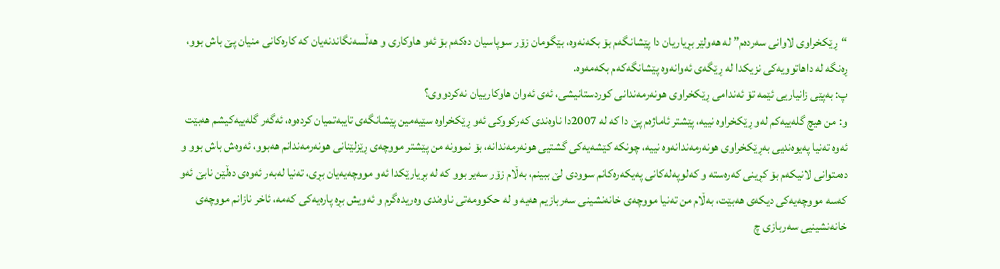“ڕێکخراوی لاوانی سەردەم” لە هەولێر بڕیاریان دا پێشانگەم بۆ بکەنەوە، بێگومان زۆر سوپاسیان دەکەم بۆ ئەو هاوکاری و هەڵسەنگاندنەیان کە کارەکانی منیان پێ باش بوو، ڕەنگە لە داهاتوویەکی نزیکدا لە ڕێگەی ئەوانەوە پێشانگەکەم بکەمەوە.
پ: بەپێی زانیاریی ئێمە تۆ ئەندامی ڕێکخراوی هونەرمەندانی کوردستانیشی، ئەی ئەوان هاوکارییان نەکردووی؟
و: من هیچ گلەییەکم لەو ڕێکخراوە نییە، پێشتر ئاماژەم پێ دا کە لە 2007دا ناوەندی کەرکووکی ئەو ڕێکخراوە سێیەمین پێشانگەی تایبەتمیان کردەوە، ئەگەر گلەییەکیشم هەبێت ئەوە تەنیا پەیوەندیی بەڕێکخراوی هونەرمەندانەوە نییە، چونکە کێشەیەکی گشتیی هونەرمەندانە، بۆ نموونە من پێشتر مووچەی ڕێزلێنانی هونەرمەندانم هەبوو، ئەوەش باش بوو و دەمتوانی لانیکەم بۆ کڕینی کەرەستە و کەلوپەلەکانی پەیکەرەکانم سوودی لێ ببینم، بەڵام زۆر سەیر بوو کە لە بڕیارێکدا ئەو مووچەیەیان بڕی، تەنیا لەبەر ئەوەی دەڵێن نابێ ئەو کەسە مووچەیەکی دیکەی هەبێت، بەڵام من تەنیا مووچەی خانەنشینی سەربازیم هەیە و لە حکوومەتی ناوەندی وەریدەگرم و ئەویش بڕە پارەیەکی کەمە، ئاخر نازانم مووچەی خانەنشینیی سەربازی چ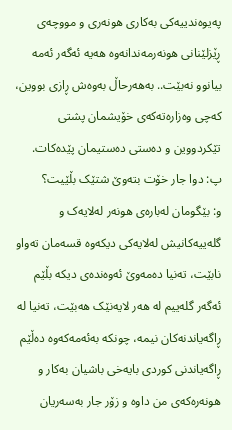پەیوەندییەکی بەکاری هونەری و مووچەی ڕێزلێنانی هونەرمەندانەوە هەیە ئەگەر ئەمە بیانوو نەبێت.. بەهەرحاڵ بەوەش ڕازی بووین، کەچی وەزارەتەکەی خۆیشمان پشتی تێکردووین و دەستی دەستیمان پێدەکات.
پ: دوا جار خۆت بتەوێ شتێک بڵێیت؟
و: بێگومان لەبارەی هونەر لەلایەک و گلەییەکانیش لەلایەکی دیکەوە قسەمان تەواو نابێت، تەنیا دەمەوێ ئەوەندەی دیکە بڵێم ئەگەر گلەییم لە هەر لایەنێک هەبێت، تەنیا لە ڕاگەیاندنەکان نیمە، چونکە بەئەمەکەوە دەڵێم ڕاگەیاندنی کوردی بایەخی باشیان بەکار و هونەرەکەی من داوە و زۆر جار بەسەریان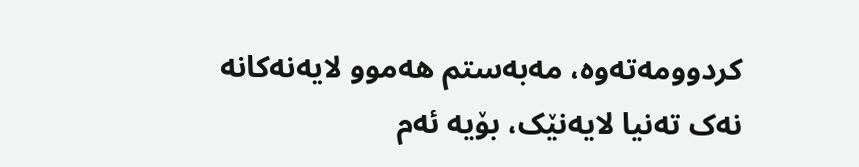کردوومەتەوە، مەبەستم هەموو لایەنەکانە نەک تەنیا لایەنێک، بۆیە ئەم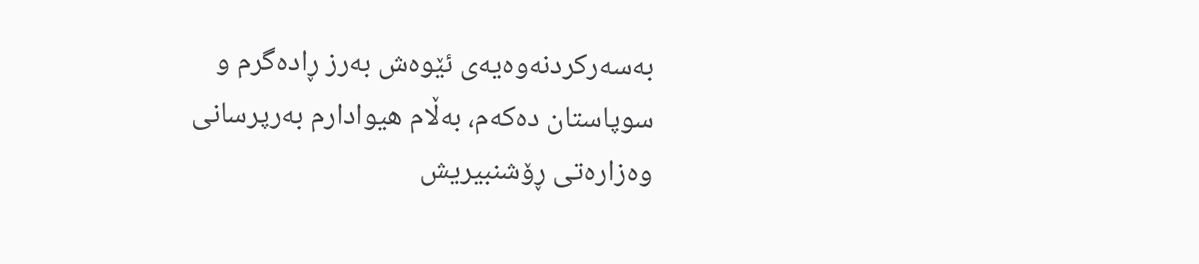بەسەرکردنەوەیەی ئێوەش بەرز ڕادەگرم و سوپاستان دەکەم، بەڵام هیوادارم بەرپرسانی وەزارەتی ڕۆشنبیریش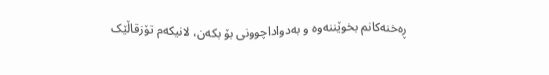ڕەخنەکانم بخوێننەوە و بەدواداچوونی بۆ بکەن، لانیکەم تۆزقاڵێک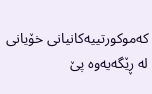کەموکورتییەکانیانی خۆیانی لە ڕێگەیەوە پێ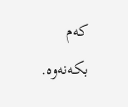کەم بکەنەوە.